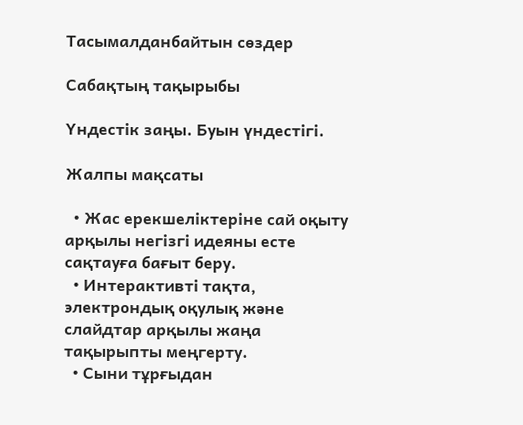Тасымалданбайтын сөздер

Сабақтың тақырыбы

Үндестік заңы. Буын үндестігі.

Жалпы мақсаты

  • Жас ерекшеліктеріне сай оқыту арқылы негізгі идеяны есте сақтауға бағыт беру.
  • Интерактивті тақта, электрондық оқулық және слайдтар арқылы жаңа тақырыпты меңгерту.
  • Сыни тұрғыдан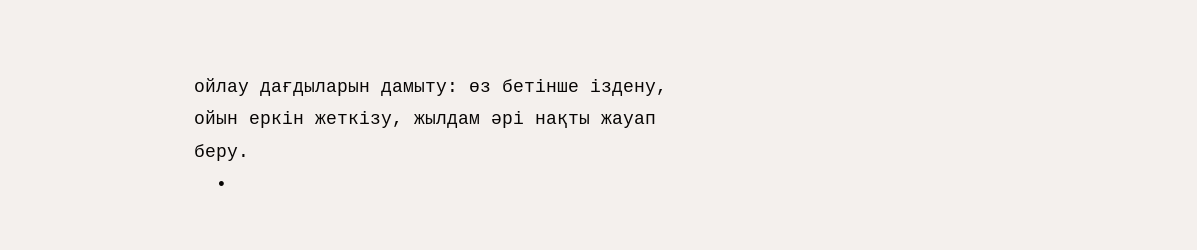ойлау дағдыларын дамыту: өз бетінше іздену, ойын еркін жеткізу, жылдам әрі нақты жауап беру.
  •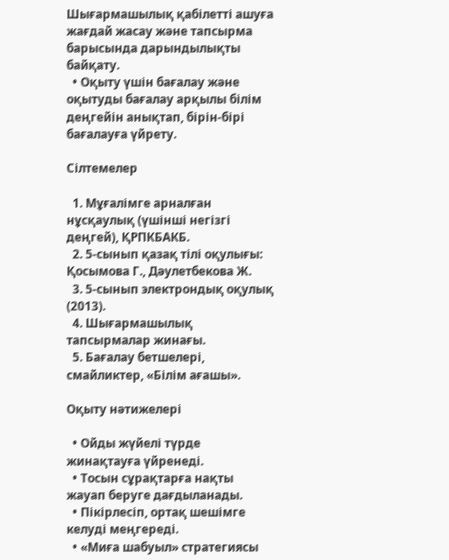Шығармашылық қабілетті ашуға жағдай жасау және тапсырма барысында дарындылықты байқату.
  • Оқыту үшін бағалау және оқытуды бағалау арқылы білім деңгейін анықтап, бірін-бірі бағалауға үйрету.

Сілтемелер

  1. Мұғалімге арналған нұсқаулық (үшінші негізгі деңгей), ҚРПКБАКБ.
  2. 5-сынып қазақ тілі оқулығы: Қосымова Г., Дәулетбекова Ж.
  3. 5-сынып электрондық оқулық (2013).
  4. Шығармашылық тапсырмалар жинағы.
  5. Бағалау бетшелері, смайликтер, «Білім ағашы».

Оқыту нәтижелері

  • Ойды жүйелі түрде жинақтауға үйренеді.
  • Тосын сұрақтарға нақты жауап беруге дағдыланады.
  • Пікірлесіп, ортақ шешімге келуді меңгереді.
  • «Миға шабуыл» стратегиясы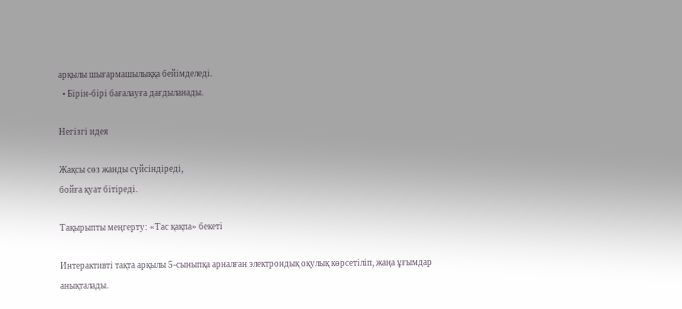арқылы шығармашылыққа бейімделеді.
  • Бірін-бірі бағалауға дағдыланады.

Негізгі идея

Жақсы сөз жанды сүйсіндіреді,
бойға қуат бітіреді.

Тақырыпты меңгерту: «Тас қақпа» бекеті

Интерактивті тақта арқылы 5-сыныпқа арналған электрондық оқулық көрсетіліп, жаңа ұғымдар анықталады.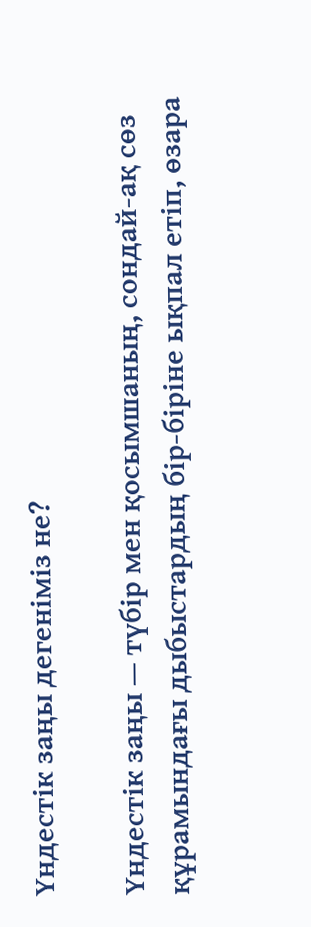Үндестік заңы дегеніміз не?

Үндестік заңы — түбір мен қосымшаның, сондай-ақ сөз құрамындағы дыбыстардың бір-біріне ықпал етіп, өзара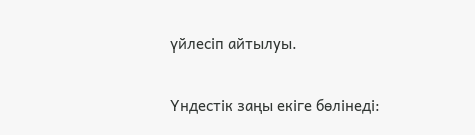үйлесіп айтылуы.

Үндестік заңы екіге бөлінеді: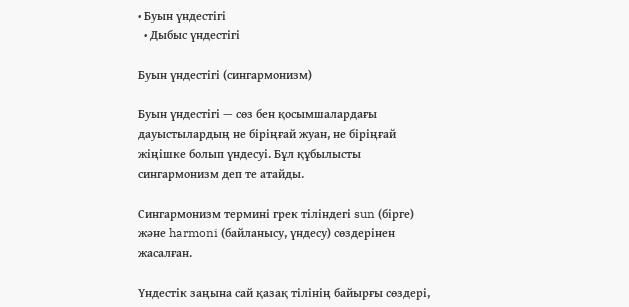• Буын үндестігі
  • Дыбыс үндестігі

Буын үндестігі (сингармонизм)

Буын үндестігі — сөз бен қосымшалардағы дауыстылардың не біріңғай жуан, не біріңғай жіңішке болып үндесуі. Бұл құбылысты сингармонизм деп те атайды.

Сингармонизм термині грек тіліндегі sun (бірге) және harmoni (байланысу, үндесу) сөздерінен жасалған.

Үндестік заңына сай қазақ тілінің байырғы сөздері,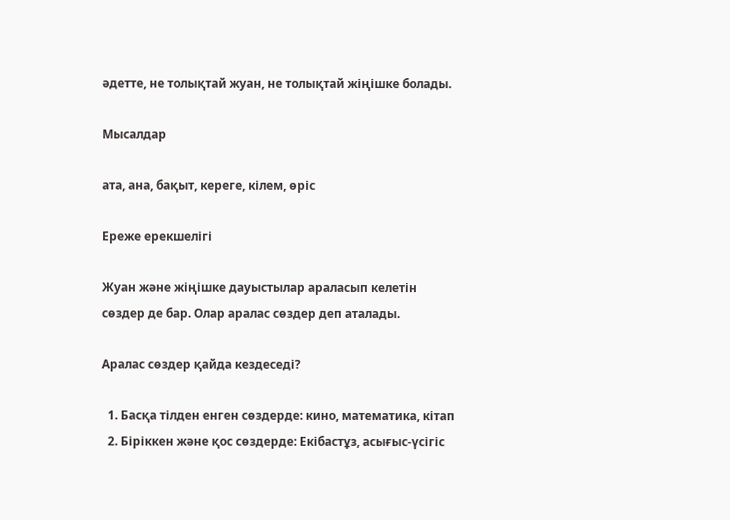әдетте, не толықтай жуан, не толықтай жіңішке болады.

Мысалдар

ата, ана, бақыт, кереге, кілем, өріс

Ереже ерекшелігі

Жуан және жіңішке дауыстылар араласып келетін сөздер де бар. Олар аралас сөздер деп аталады.

Аралас сөздер қайда кездеседі?

  1. Басқа тілден енген сөздерде: кино, математика, кітап
  2. Біріккен және қос сөздерде: Екібастұз, асығыс-үсігіс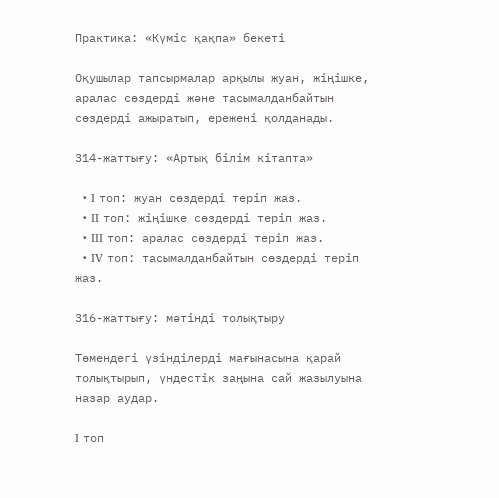Практика: «Күміс қақпа» бекеті

Оқушылар тапсырмалар арқылы жуан, жіңішке, аралас сөздерді және тасымалданбайтын сөздерді ажыратып, ережені қолданады.

314-жаттығу: «Артық білім кітапта»

  • I топ: жуан сөздерді теріп жаз.
  • II топ: жіңішке сөздерді теріп жаз.
  • III топ: аралас сөздерді теріп жаз.
  • IV топ: тасымалданбайтын сөздерді теріп жаз.

316-жаттығу: мәтінді толықтыру

Төмендегі үзінділерді мағынасына қарай толықтырып, үндестік заңына сай жазылуына назар аудар.

I топ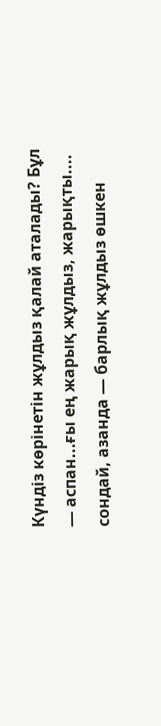Күндіз көрінетін жұлдыз қалай аталады? Бұл — аспан...ғы ең жарық жұлдыз, жарықты.... сондай, азанда — барлық жұлдыз өшкен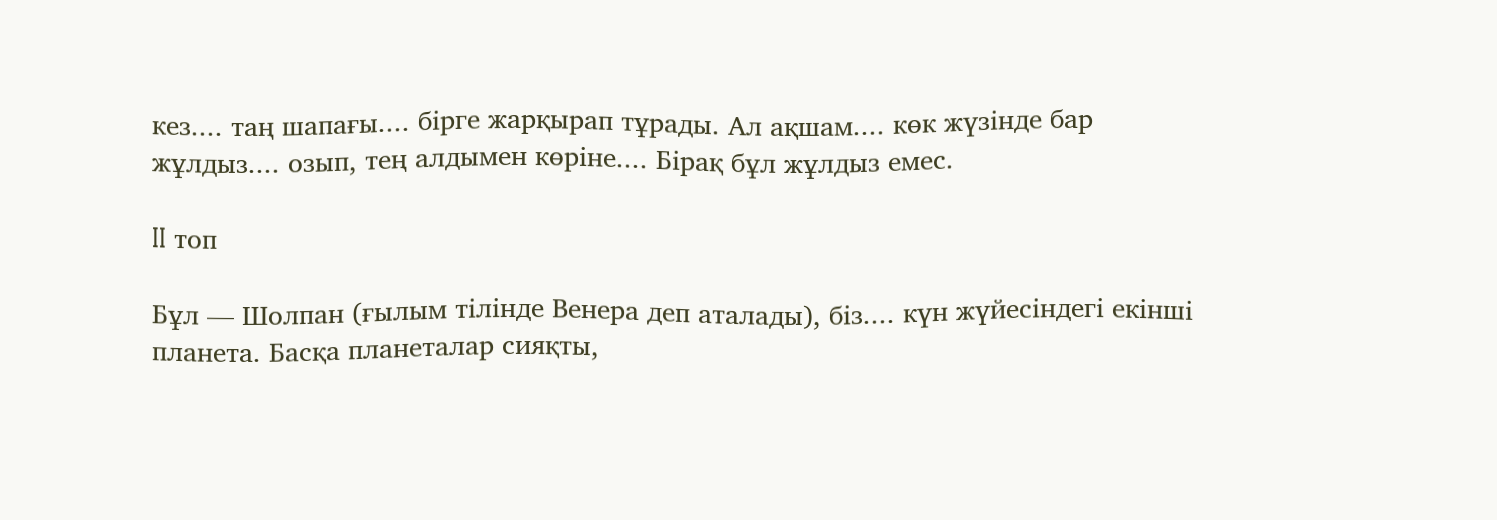кез.... таң шапағы.... бірге жарқырап тұрады. Ал ақшам.... көк жүзінде бар жұлдыз.... озып, тең алдымен көріне.... Бірақ бұл жұлдыз емес.

II топ

Бұл — Шолпан (ғылым тілінде Венера деп аталады), біз.... күн жүйесіндегі екінші планета. Басқа планеталар сияқты,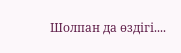Шолпан да өздігі....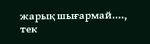жарық шығармай...., тек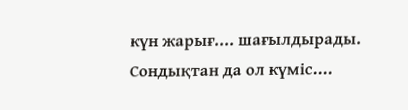күн жарығ.... шағылдырады. Сондықтан да ол күміс....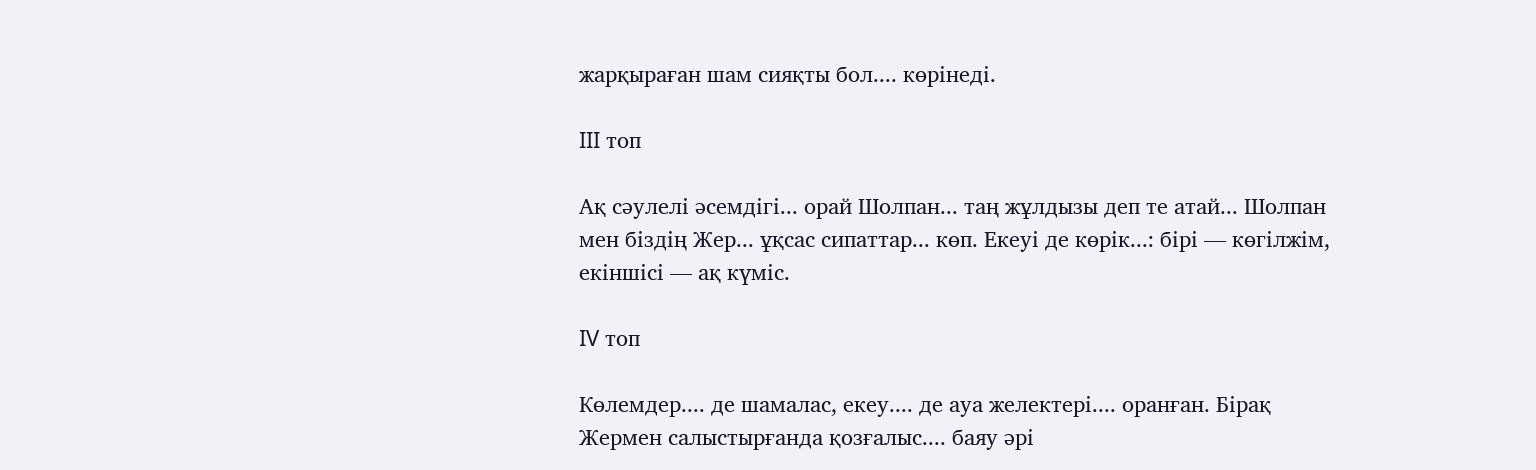жарқыраған шам сияқты бол.... көрінеді.

III топ

Ақ сәулелі әсемдігі... орай Шолпан... таң жұлдызы деп те атай... Шолпан мен біздің Жер... ұқсас сипаттар... көп. Екеуі де көрік...: бірі — көгілжім, екіншісі — ақ күміс.

IV топ

Көлемдер.... де шамалас, екеу.... де ауа желектері.... оранған. Бірақ Жермен салыстырғанда қозғалыс.... баяу әрі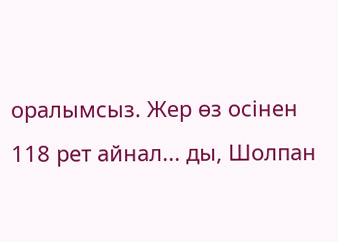оралымсыз. Жер өз осінен 118 рет айнал... ды, Шолпан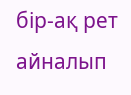бір-ақ рет айналып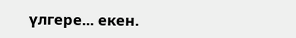үлгере... екен.